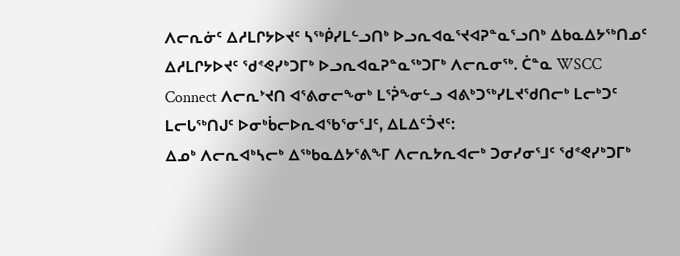ᐱᓕᕆᓃᑦ ᐃᓱᒪᒋᔭᐅᔪᑦ ᓴᖅᑮᓯᒪᓪᓗᑎᒃ ᐅᓗᕆᐊᓇᕐᔪᐊᕈᓐᓇᕐᓗᑎᒃ ᐃᑲᓇᐃᔭᖅᑎᓄᑦ ᐃᓱᒪᒋᔭᐅᔪᑦ ᖁᕝᕙᓯᒃᑐᒥᒃ ᐅᓗᕆᐊᓇᕈᓐᓇᖅᑐᒥᒃ ᐱᓕᕆᓂᖅ. ᑖᓐᓇ WSCC Connect ᐱᓕᕆᔾᔪᑎ ᐊᕐᕕᓂᓕᖕᓂᒃ ᒪᕐᕉᖕᓂᓪᓗ ᐊᕕᒃᑐᖅᓯᒪᔪᖁᑎᓕᒃ ᒪᓕᒃᑐᑦ ᒪᓕᒐᖅᑎᒍᑦ ᐅᓂᒃᑳᓕᐅᕆᐊᖃᕐᓂᕐᒧᑦ, ᐃᒪᐃᑦᑑᔪᑦ:
ᐃᓄᒃ ᐱᓕᕆᐊᒃᓴᓕᒃ ᐃᖅᑲᓇᐃᔭᕐᕕᖕᒥ ᐱᓕᕆᔭᕆᐊᓕᒃ ᑐᓂᓯᓂᕐᒧᑦ ᖁᕝᕙᓯᒃᑐᒥᒃ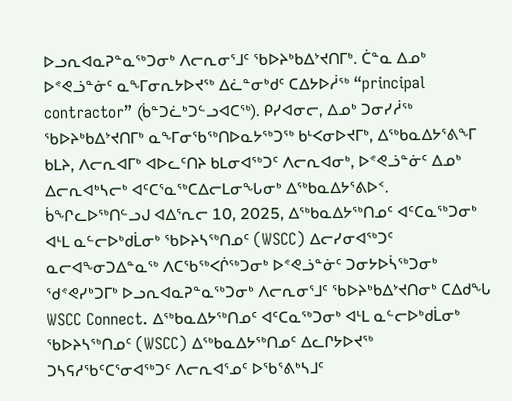ᐅᓗᕆᐊᓇᕈᓐᓇᖅᑐᓂᒃ ᐱᓕᕆᓂᕐᒧᑦ ᖃᐅᔨᒃᑲᐃᔾᔪᑎᒥᒃ. ᑖᓐᓇ ᐃᓄᒃ ᐅᕝᕙᓘᓐᓃᑦ ᓇᖕᒥᓂᕆᔭᐅᔪᖅ ᐃᓛᓐᓂᒃᑯᑦ ᑕᐃᔭᐅᓲᖅ “principal contractor” (ᑳᓐᑐᓛᒃᑐᓪᓗᐊᑕᖅ). ᑭᓯᐊᓂᓕ, ᐃᓄᒃ ᑐᓂᓯᓲᖅ ᖃᐅᔨᒃᑲᐃᔾᔪᑎᒥᒃ ᓇᖕᒥᓂᖃᖅᑎᐅᓇᔭᖅᑐᖅ ᑲᒻᐸᓂᐅᔪᒥᒃ, ᐃᖅᑲᓇᐃᔭᕐᕕᖕᒥ ᑲᒪᔨ, ᐱᓕᕆᐊᒥᒃ ᐊᐅᓚᑦᑎᔨ ᑲᒪᓂᐊᖅᑐᑦ ᐱᓕᕆᐊᓂᒃ, ᐅᕝᕙᓘᓐᓃᑦ ᐃᓄᒃ ᐃᓕᕆᐊᒃᓴᓕᒃ ᐊᑦᑕᕐᓇᖅᑕᐃᓕᒪᓂᖓᓂᒃ ᐃᖅᑲᓇᐃᔭᕐᕕᐅᑉ.
ᑳᖏᓚᐅᖅᑎᓪᓗᒍ ᐊᐃᕐᕆᓕ 10, 2025, ᐃᖅᑲᓇᐃᔭᖅᑎᓄᑦ ᐊᑦᑕᓇᖅᑐᓂᒃ ᐊᒻᒪ ᓇᓪᓕᐅᒃᑯᒫᓂᒃ ᖃᐅᔨᓴᖅᑎᓄᑦ (WSCC) ᐃᓕᓯᓂᐊᖅᑐᑦ ᓇᓕᐊᖕᓂᑐᐃᓐᓇᖅ ᐱᑕᖃᖅᐸᒌᖅᑐᓂᒃ ᐅᕝᕙᓘᓐᓃᑦ ᑐᓂᔭᐅᓵᖅᑐᓂᒃ ᖁᕝᕙᓯᒃᑐᒥᒃ ᐅᓗᕆᐊᓇᕈᓐᓇᖅᑐᓂᒃ ᐱᓕᕆᓂᕐᒧᑦ ᖃᐅᔨᒃᑲᐃᔾᔪᑎᓂᒃ ᑕᐃᑯᖓ WSCC Connect. ᐃᖅᑲᓇᐃᔭᖅᑎᓄᑦ ᐊᑦᑕᓇᖅᑐᓂᒃ ᐊᒻᒪ ᓇᓪᓕᐅᒃᑯᒫᓂᒃ ᖃᐅᔨᓴᖅᑎᓄᑦ (WSCC) ᐃᖅᑲᓇᐃᔭᖅᑎᓄᑦ ᐃᓚᒋᔭᐅᔪᖅ ᑐᓴᕋᓱᖃᑦᑕᕐᓂᐊᖅᑐᑦ ᐱᓕᕆᐊᕐᓄᑦ ᐅᖃᕐᕕᒃᓴᒧᑦ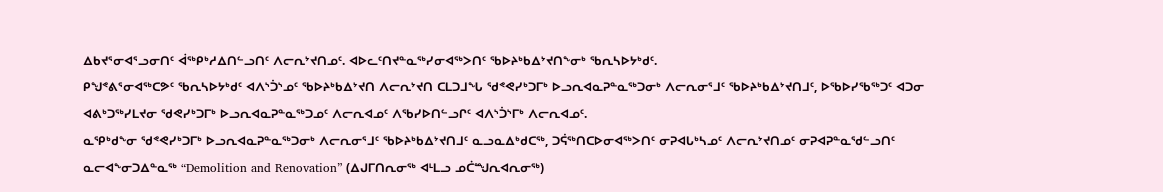ᐃᑲᔪᕐᓂᐊᕐᓗᓂᑎᑦ ᐋᖅᑭᒃᓱᐃᑎᓪᓗᑎᑦ ᐱᓕᕆᔾᔪᑎᓄᑦ. ᐊᐅᓚᑦᑎᔪᓐᓇᖅᓯᓂᐊᖅᐳᑎᑦ ᖃᐅᔨᒃᑲᐃᔾᔪᑎᖕᓂᒃ ᖃᕆᓴᐅᔭᒃᑯᑦ.
ᑭᖑᕝᕕᕐᓂᐊᖅᑕᕗᑦ ᖃᕆᓴᐅᔭᒃᑯᑦ ᐊᐱᔅᑑᔅᓄᑦ ᖃᐅᔨᒃᑲᐃᔾᔪᑎ ᐱᓕᕆᔾᔪᑎ ᑕᒪᑐᒧᖓ ᖁᕝᕙᓯᒃᑐᒥᒃ ᐅᓗᕆᐊᓇᕈᓐᓇᖅᑐᓂᒃ ᐱᓕᕆᓂᕐᒧᑦ ᖃᐅᔨᒃᑲᐃᔾᔪᑎᒧᑦ, ᐅᖃᐅᓯᖃᖅᑐᑦ ᐊᑐᓂ ᐊᕕᒃᑐᖅᓯᒪᔪᓂ ᖁᕙᓯᒃᑐᒥᒃ ᐅᓗᕆᐊᓇᕈᓐᓇᖅᑐᓄᑦ ᐱᓕᕆᐊᓄᑦ ᐱᖃᓯᐅᑎᓪᓗᒋᑦ ᐊᐱᔅᑑᔅᒥᒃ ᐱᓕᕆᐊᓄᑦ.
ᓇᕿᒃᑯᖕᓂ ᖁᕝᕙᓯᒃᑐᒥᒃ ᐅᓗᕆᐊᓇᕈᓐᓇᖅᑐᓂᒃ ᐱᓕᕆᓂᕐᒧᑦ ᖃᐅᔨᒃᑲᐃᔾᔪᑎᒧᑦ ᓇᓗᓇᐃᒃᑯᑕᖅ, ᑐᕌᖅᑎᑕᐅᓂᐊᖅᐳᑎᑦ ᓂᕈᐊᒐᒃᓴᓄᑦ ᐱᓕᕆᔾᔪᑎᓄᑦ ᓂᕈᐊᕈᓐᓇᖁᓪᓗᑎᑦ ᓇᓕᐊᖕᓂᑐᐃᓐᓇᖅ “Demolition and Renovation” (ᐃᒍᒥᑎᕆᓂᖅ ᐊᒻᒪᓗ ᓄᑖᙳᕆᐊᕆᓂᖅ)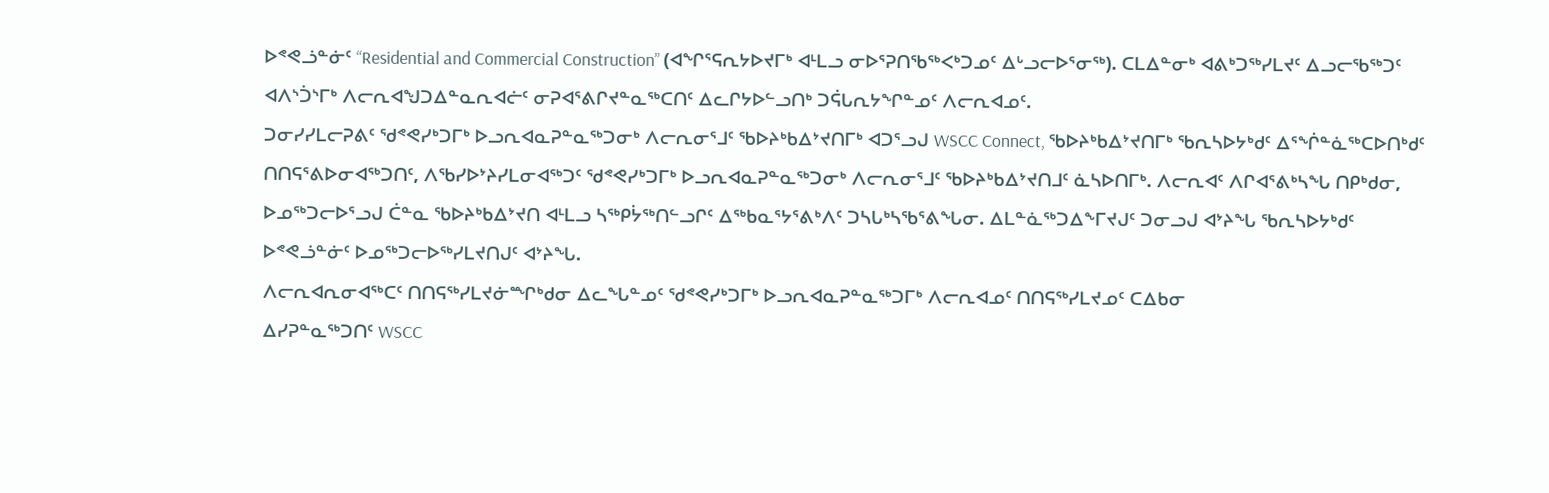ᐅᕝᕙᓘᓐᓃᑦ “Residential and Commercial Construction” (ᐊᖏᕐᕋᕆᔭᐅᔪᒥᒃ ᐊᒻᒪᓗ ᓂᐅᕐᕈᑎᖃᖅᐸᒃᑐᓄᑦ ᐃᒡᓗᓕᐅᕐᓂᖅ). ᑕᒪᐃᓐᓂᒃ ᐊᕕᒃᑐᖅᓯᒪᔪᑦ ᐃᓗᓕᖃᖅᑐᑦ ᐊᐱᔅᑑᔅᒥᒃ ᐱᓕᕆᐊᖑᑐᐃᓐᓇᕆᐊᓖᑦ ᓂᕈᐊᕐᕕᒋᔪᓐᓇᖅᑕᑎᑦ ᐃᓚᒋᔭᐅᓪᓗᑎᒃ ᑐᕌᒐᕆᔭᖏᓐᓄᑦ ᐱᓕᕆᐊᓄᑦ.
ᑐᓂᓯᓯᒪᓕᕈᕕᑦ ᖁᕝᕙᓯᒃᑐᒥᒃ ᐅᓗᕆᐊᓇᕈᓐᓇᖅᑐᓂᒃ ᐱᓕᕆᓂᕐᒧᑦ ᖃᐅᔨᒃᑲᐃᔾᔪᑎᒥᒃ ᐊᑐᕐᓗᒍ WSCC Connect, ᖃᐅᔨᒃᑲᐃᔾᔪᑎᒥᒃ ᖃᕆᓴᐅᔭᒃᑯᑦ ᐃᕐᖐᓐᓈᖅᑕᐅᑎᒃᑯᑦ ᑎᑎᕋᕐᕕᐅᓂᐊᖅᑐᑎᑦ, ᐱᖃᓯᐅᔾᔨᓯᒪᓂᐊᖅᑐᑦ ᖁᕝᕙᓯᒃᑐᒥᒃ ᐅᓗᕆᐊᓇᕈᓐᓇᖅᑐᓂᒃ ᐱᓕᕆᓂᕐᒧᑦ ᖃᐅᔨᒃᑲᐃᔾᔪᑎᒧᑦ ᓈᓴᐅᑎᒥᒃ. ᐱᓕᕆᐊᑦ ᐱᒋᐊᕐᕕᒃᓴᖓ ᑎᑭᒃᑯᓂ, ᐅᓄᖅᑐᓕᐅᕐᓗᒍ ᑖᓐᓇ ᖃᐅᔨᒃᑲᐃᔾᔪᑎ ᐊᒻᒪᓗ ᓴᖅᑭᔮᖅᑎᓪᓗᒋᑦ ᐃᖅᑲᓇᕐᔭᕐᕕᒃᐱᑦ ᑐᓴᒐᒃᓴᖃᕐᕕᖓᓂ. ᐃᒪᓐᓈᖅᑐᐃᖕᒥᔪᒍᑦ ᑐᓂᓗᒍ ᐊᔾᔨᖓ ᖃᕆᓴᐅᔭᒃᑯᑦ ᐅᕝᕙᓘᓐᓃᑦ ᐅᓄᖅᑐᓕᐅᖅᓯᒪᔪᑎᒍᑦ ᐊᔾᔨᖓ.
ᐱᓕᕆᐊᕆᓂᐊᖅᑕᑦ ᑎᑎᕋᖅᓯᒪᔪᓃᙱᒃᑯᓂ ᐃᓚᖓᓐᓄᑦ ᖁᕝᕙᓯᒃᑐᒥᒃ ᐅᓗᕆᐊᓇᕈᓐᓇᖅᑐᒥᒃ ᐱᓕᕆᐊᓄᑦ ᑎᑎᕋᖅᓯᒪᔪᓄᑦ ᑕᐃᑲᓂ
ᐃᓯᕈᓐᓇᖅᑐᑎᑦ WSCC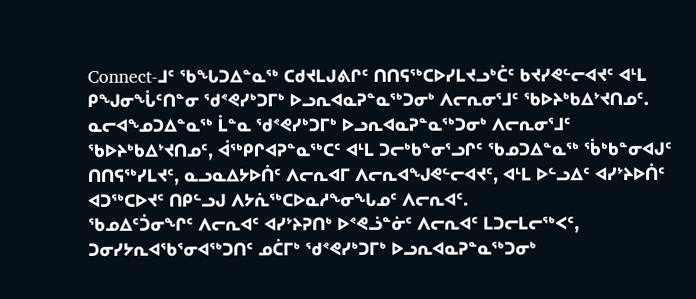Connect-ᒧᑦ ᖃᖓᑐᐃᓐᓇᖅ ᑕᑯᔪᒪᒍᕕᒋᑦ ᑎᑎᕋᖅᑕᐅᓯᒪᔪᓗᒃᑖᑦ ᑲᔪᓯᕙᓪᓕᐊᔪᑦ ᐊᒻᒪ ᑭᖑᓂᖔᑦᑎᓐᓂ ᖁᕝᕙᓯᒃᑐᒥᒃ ᐅᓗᕆᐊᓇᕈᓐᓇᖅᑐᓂᒃ ᐱᓕᕆᓂᕐᒧᑦ ᖃᐅᔨᒃᑲᐃᔾᔪᑎᓄᑦ. ᓇᓕᐊᖕᓄᑐᐃᓐᓇᖅ ᒫᓐᓇ ᖁᕝᕙᓯᒃᑐᒥᒃ ᐅᓗᕆᐊᓇᕈᓐᓇᖅᑐᓂᒃ ᐱᓕᕆᓂᕐᒧᑦ ᖃᐅᔨᒃᑲᐃᔾᔪᑎᓄᑦ, ᐋᖅᑭᒋᐊᕈᓐᓇᖅᑕᑦ ᐊᒻᒪ ᑐᓕᒃᑲᓐᓂᕐᓗᒋᑦ ᖃᓄᑐᐃᓐᓇᖅ ᖄᒃᑲᓐᓂᐊᒍᑦ ᑎᑎᕋᖅᓯᒪᔪᑦ, ᓇᓗᓇᐃᔭᐅᑏᑦ ᐱᓕᕆᐊᒥ ᐱᓕᕆᐊᖑᕙᓪᓕᐊᔪᑦ, ᐊᒻᒪ ᐅᓪᓗᐃᑦ ᐊᓯᔾᔨᐅᑏᑦ ᐊᑐᖅᑕᐅᔪᑦ ᑎᑭᓪᓗᒍ ᐱᔭᕇᖅᑕᐅᓇᓱᖕᓂᖓᓄᑦ ᐱᓕᕆᐊᑦ.
ᖃᓄᐃᑦᑑᓂᖏᑦ ᐱᓕᕆᐊᑦ ᐊᓯᔾᔨᕈᑎᒃ ᐅᕝᕙᓘᓐᓃᑦ ᐱᓕᕆᐊᑦ ᒪᑐᓕᒪᓕᖅᐸᑦ, ᑐᓂᓯᔭᕆᐊᖃᕐᓂᐊᖅᑐᑎᑦ ᓄᑖᒥᒃ ᖁᕝᕙᓯᒃᑐᒥᒃ ᐅᓗᕆᐊᓇᕈᓐᓇᖅᑐᓂᒃ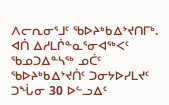ᐱᓕᕆᓂᕐᒧᑦ ᖃᐅᔨᒃᑲᐃᔾᔪᑎᒥᒃ. ᐊᑏ ᐃᓱᒪᒌᓐᓇᕐᓂᐊᖅᐸᑦ ᖃᓄᑐᐃᓐᓴᖅ ᓄᑖᑦ ᖃᐅᔨᒃᑲᐃᔾᔪᑏᑦ ᑐᓂᔭᐅᓯᒪᔪᑦ ᑐᖔᓂ 30 ᐅᓪᓗᐃᑦ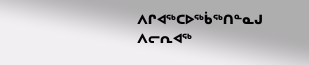ᐱᒋᐊᖅᑕᐅᖅᑳᖅᑎᓐᓇᒍ ᐱᓕᕆᐊᖅ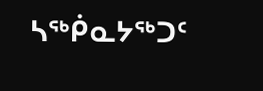ᓴᖅᑮᓇᔭᖅᑐᑦ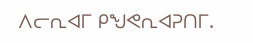ᐱᓕᕆᐊᒥ ᑭᖑᕙᕆᐊᕈᑎᒥ.